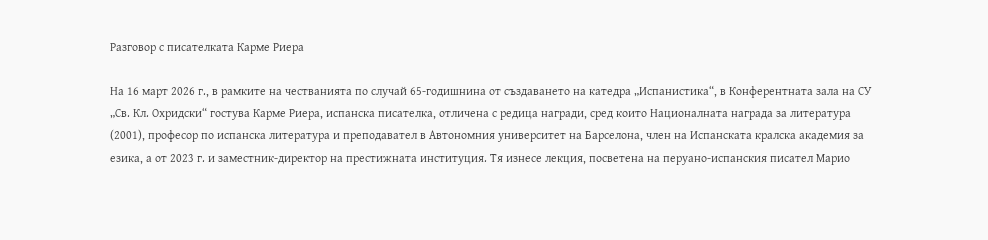Разговор с писателката Карме Риера

На 16 март 2026 г., в рамките на честванията по случай 65-годишнина от създаването на катедра „Испанистика“, в Конферентната зала на СУ „Св. Кл. Охридски“ гостува Карме Риера, испанска писателка, отличена с редица награди, сред които Националната награда за литература (2001), професор по испанска литература и преподавател в Автономния университет на Барселона, член на Испанската кралска академия за езика, а от 2023 г. и заместник-директор на престижната институция. Тя изнесе лекция, посветена на перуано-испанския писател Марио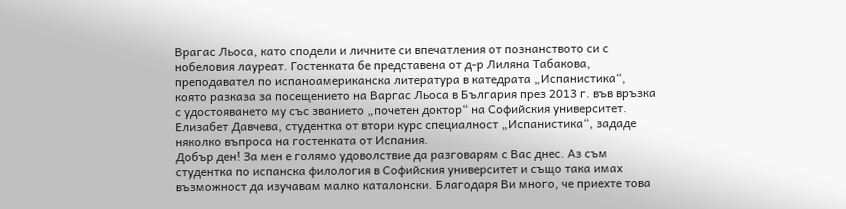Врагас Льоса, като сподели и личните си впечатления от познанството си с нобеловия лауреат. Гостенката бе представена от д-р Лиляна Табакова, преподавател по испаноамериканска литература в катедрата „Испанистика“, която разказа за посещението на Варгас Льоса в България през 2013 г. във връзка с удостояването му със званието „почетен доктор“ на Софийския университет. Елизабет Давчева, студентка от втори курс специалност „Испанистика“, зададе няколко въпроса на гостенката от Испания.
Добър ден! За мен е голямо удоволствие да разговарям с Вас днес. Аз съм студентка по испанска филология в Софийския университет и също така имах възможност да изучавам малко каталонски. Благодаря Ви много, че приехте това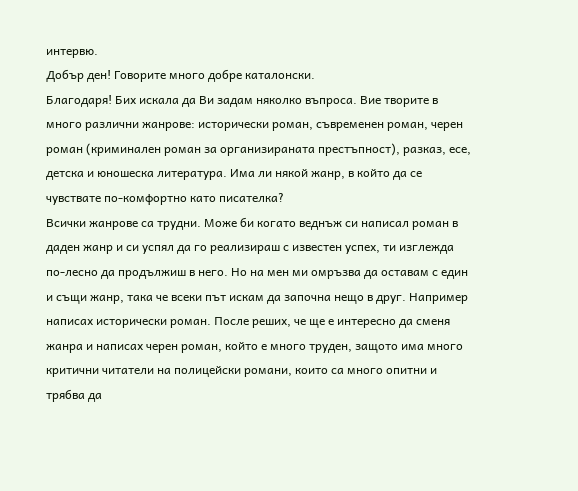интервю.
Добър ден! Говорите много добре каталонски.
Благодаря! Бих искала да Ви задам няколко въпроса. Вие творите в много различни жанрове: исторически роман, съвременен роман, черен роман (криминален роман за организираната престъпност), разказ, есе, детска и юношеска литература. Има ли някой жанр, в който да се чувствате по-комфортно като писателка?
Всички жанрове са трудни. Може би когато веднъж си написал роман в даден жанр и си успял да го реализираш с известен успех, ти изглежда по-лесно да продължиш в него. Но на мен ми омръзва да оставам с един и същи жанр, така че всеки път искам да започна нещо в друг. Например написах исторически роман. После реших, че ще е интересно да сменя жанра и написах черен роман, който е много труден, защото има много критични читатели на полицейски романи, които са много опитни и трябва да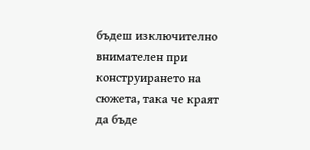бъдеш изключително внимателен при конструирането на сюжета, така че краят да бъде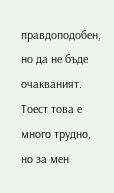правдоподобен, но да не бъде очакваният. Тоест това е много трудно, но за мен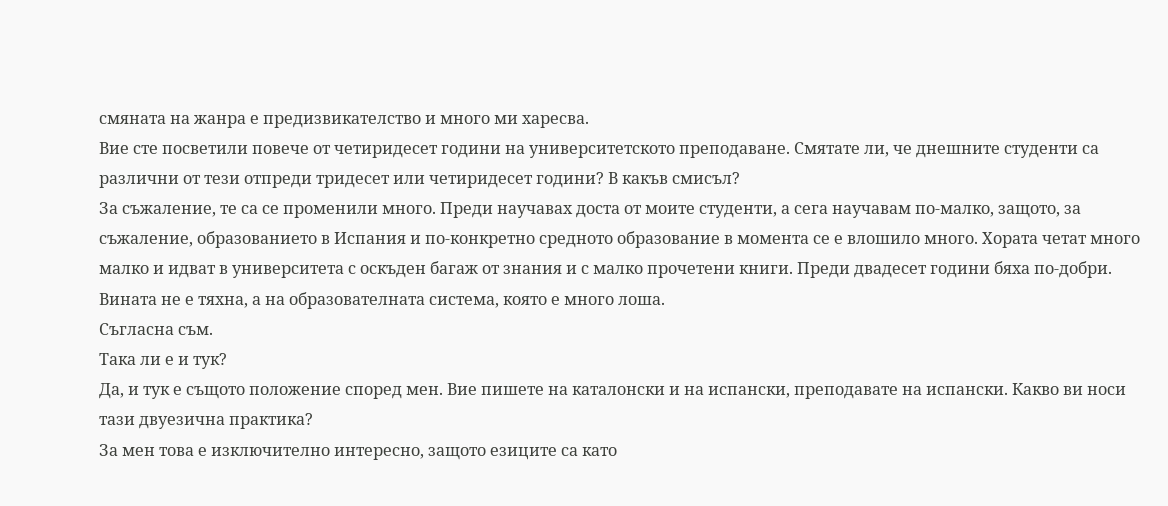смяната на жанра е предизвикателство и много ми харесва.
Вие сте посветили повече от четиридесет години на университетското преподаване. Смятате ли, че днешните студенти са различни от тези отпреди тридесет или четиридесет години? В какъв смисъл?
За съжаление, те са се променили много. Преди научавах доста от моите студенти, а сега научавам по-малко, защото, за съжаление, образованието в Испания и по-конкретно средното образование в момента се е влошило много. Хората четат много малко и идват в университета с оскъден багаж от знания и с малко прочетени книги. Преди двадесет години бяха по-добри. Вината не е тяхна, а на образователната система, която е много лоша.
Съгласна съм.
Така ли е и тук?
Да, и тук е същото положение според мен. Вие пишете на каталонски и на испански, преподавате на испански. Какво ви носи тази двуезична практика?
За мен това е изключително интересно, защото езиците са като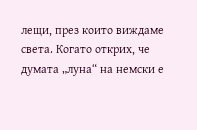лещи, през които виждаме света. Когато открих, че думата „луна“ на немски е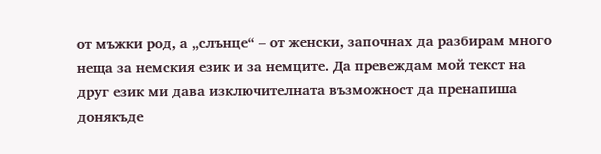от мъжки род, а „слънце“ – от женски, започнах да разбирам много неща за немския език и за немците. Да превеждам мой текст на друг език ми дава изключителната възможност да пренапиша донякъде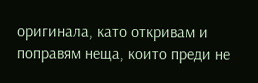оригинала, като откривам и поправям неща, които преди не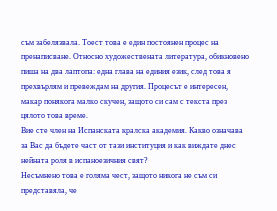съм забелязвала. Тоест това е един постоянен процес на пренаписване. Относно художествената литература, обикновено пиша на два лаптопа: една глава на единия език, след това я прехвърлям и превеждам на другия. Процесът е интересен, макар понякога малко скучен, защото си сам с текста през цялото това време.
Вие сте член на Испанската кралска академия. Какво означава за Вас да бъдете част от тази институция и как виждате днес нейната роля в испаноезичния свят?
Несъмнено това е голяма чест, защото никога не съм си представяла, че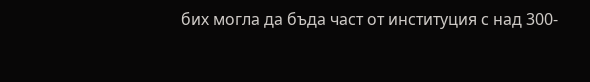бих могла да бъда част от институция с над 300-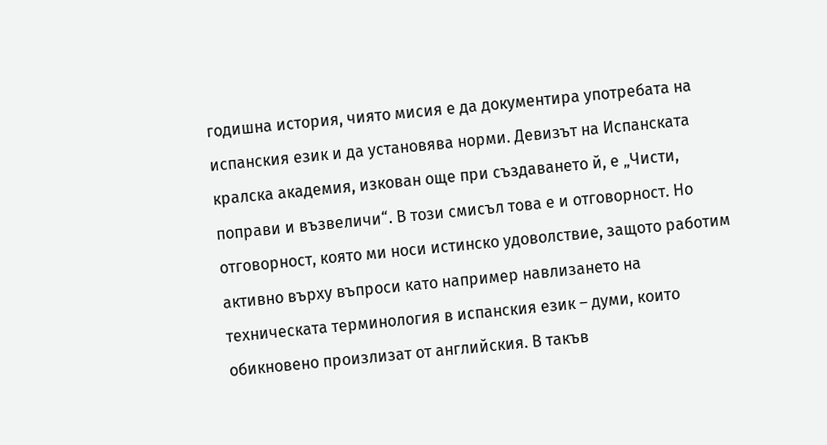годишна история, чиято мисия е да документира употребата на испанския език и да установява норми. Девизът на Испанската кралска академия, изкован още при създаването й, е „Чисти, поправи и възвеличи“. В този смисъл това е и отговорност. Но отговорност, която ми носи истинско удоволствие, защото работим активно върху въпроси като например навлизането на техническата терминология в испанския език – думи, които обикновено произлизат от английския. В такъв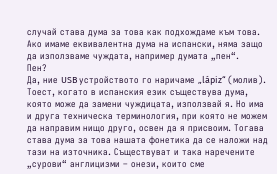случай става дума за това как подхождаме към това. Ако имаме еквивалентна дума на испански, няма защо да използваме чуждата, например думата „пен“.
Пен?
Да, ние USB устройството го наричаме „lápiz“ (молив). Тоест, когато в испанския език съществува дума, която може да замени чуждицата, използвай я. Но има и друга техническа терминология, при която не можем да направим нищо друго, освен да я присвоим. Тогава става дума за това нашата фонетика да се наложи над тази на източника. Съществуват и така наречените „сурови“ англицизми – онези, които сме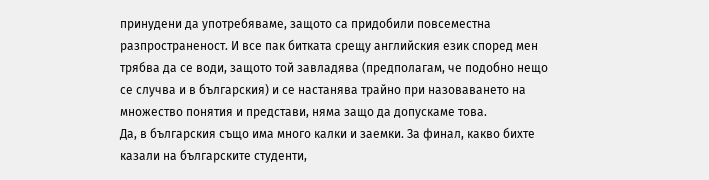принудени да употребяваме, защото са придобили повсеместна разпространеност. И все пак битката срещу английския език според мен трябва да се води, защото той завладява (предполагам, че подобно нещо се случва и в българския) и се настанява трайно при назоваването на множество понятия и представи, няма защо да допускаме това.
Да, в българския също има много калки и заемки. За финал, какво бихте казали на българските студенти,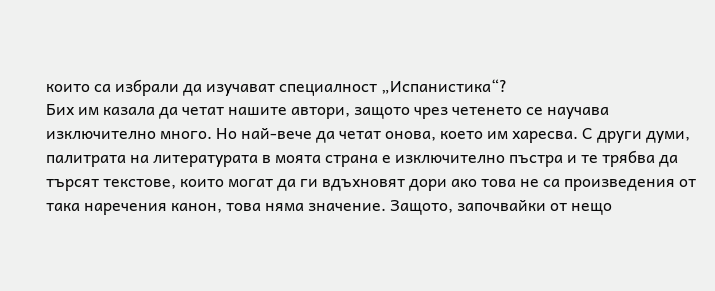които са избрали да изучават специалност „Испанистика“?
Бих им казала да четат нашите автори, защото чрез четенето се научава изключително много. Но най-вече да четат онова, което им харесва. С други думи, палитрата на литературата в моята страна е изключително пъстра и те трябва да търсят текстове, които могат да ги вдъхновят дори ако това не са произведения от така наречения канон, това няма значение. Защото, започвайки от нещо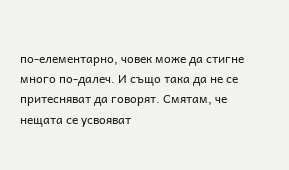по-елементарно, човек може да стигне много по-далеч. И също така да не се притесняват да говорят. Смятам, че нещата се усвояват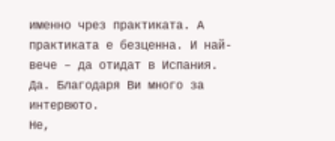именно чрез практиката. А практиката е безценна. И най-вече – да отидат в Испания.
Да. Благодаря Ви много за интервюто.
Не,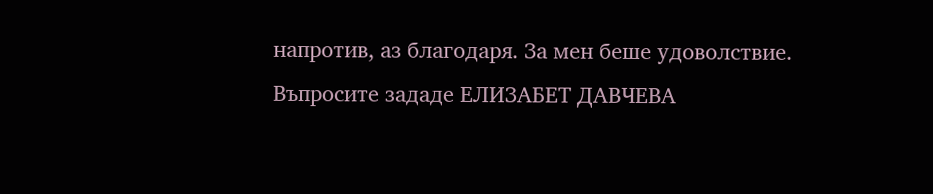напротив, аз благодаря. За мен беше удоволствие.
Въпросите зададе ЕЛИЗАБЕТ ДАВЧЕВА